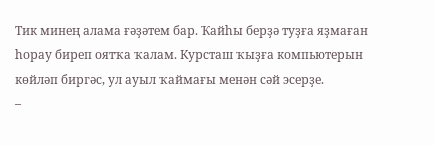Тик минең алама ғәҙәтем бар. Ҡайһы берҙә туҙға яҙмаған һорау биреп оятҡа ҡалам. Курсташ ҡыҙға компьютерын көйләп биргәс, ул ауыл ҡаймағы менән сәй эсерҙе.
–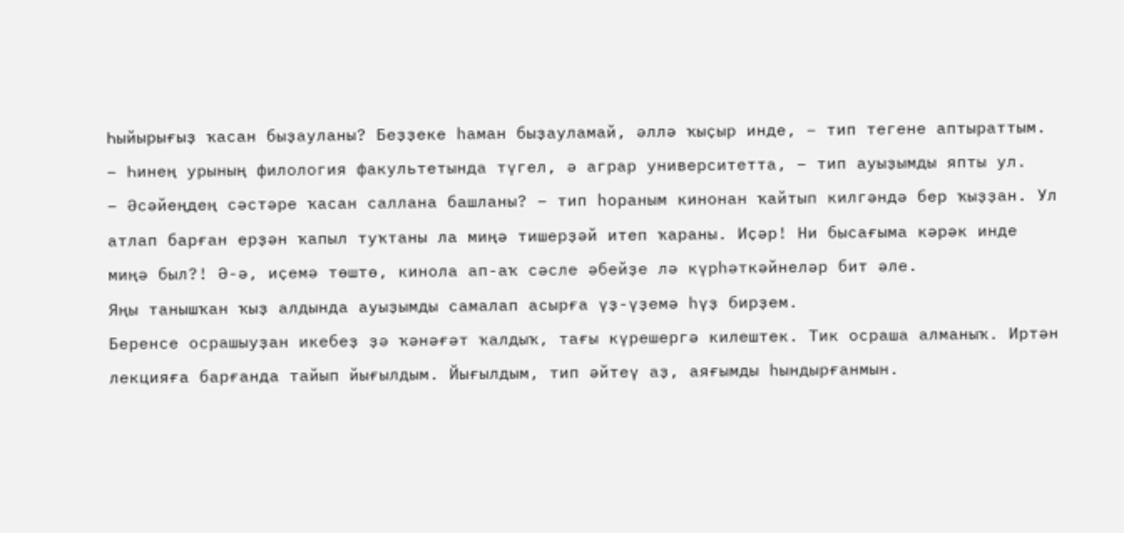Һыйырығыҙ ҡасан быҙауланы? Беҙҙеке һаман быҙауламай, әллә ҡыҫыр инде, – тип тегене аптыраттым.
– Һинең урының филология факультетында түгел, ә аграр университетта, – тип ауыҙымды япты ул.
– Әсәйеңдең сәстәре ҡасан саллана башланы? – тип һораным кинонан ҡайтып килгәндә бер ҡыҙҙан. Ул атлап барған ерҙән ҡапыл туҡтаны ла миңә тишерҙәй итеп ҡараны. Иҫәр! Ни бысағыма кәрәк инде миңә был?! Ә-ә, иҫемә төштө, кинола ап-аҡ сәсле әбейҙе лә күрһәткәйнеләр бит әле.
Яңы танышҡан ҡыҙ алдында ауыҙымды самалап асырға үҙ-үҙемә һүҙ бирҙем.
Беренсе осрашыуҙан икебеҙ ҙә ҡәнәғәт ҡалдыҡ, тағы күрешергә килештек. Тик осраша алманыҡ. Иртән лекцияға барғанда тайып йығылдым. Йығылдым, тип әйтеү аҙ, аяғымды һындырғанмын.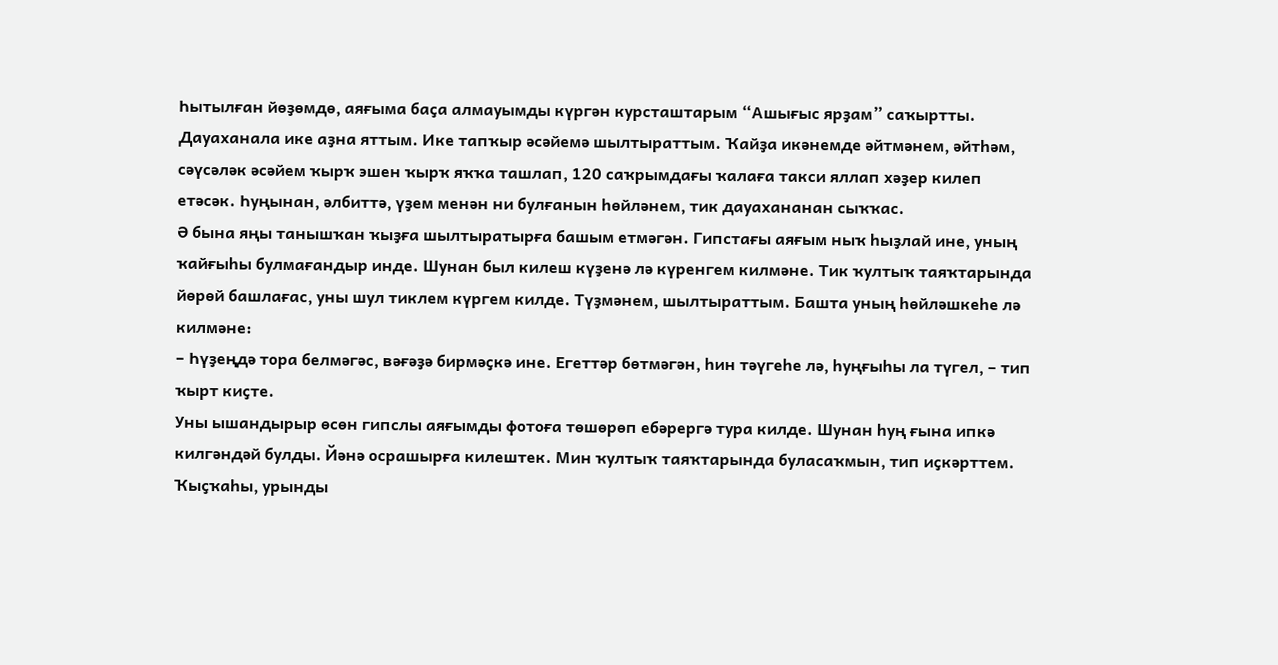Һытылған йөҙөмдө, аяғыма баҫа алмауымды күргән курсташтарым “Ашығыс ярҙам” саҡыртты.
Дауаханала ике аҙна яттым. Ике тапҡыр әсәйемә шылтыраттым. Ҡайҙа икәнемде әйтмәнем, әйтһәм, сәүсәләк әсәйем ҡырҡ эшен ҡырҡ яҡҡа ташлап, 120 саҡрымдағы ҡалаға такси яллап хәҙер килеп етәсәк. Һуңынан, әлбиттә, үҙем менән ни булғанын һөйләнем, тик дауахананан сыҡҡас.
Ә бына яңы танышҡан ҡыҙға шылтыратырға башым етмәгән. Гипстағы аяғым ныҡ һыҙлай ине, уның ҡайғыһы булмағандыр инде. Шунан был килеш күҙенә лә күренгем килмәне. Тик ҡултыҡ таяҡтарында йөрөй башлағас, уны шул тиклем күргем килде. Түҙмәнем, шылтыраттым. Башта уның һөйләшкеһе лә килмәне:
– Һүҙеңдә тора белмәгәс, вәғәҙә бирмәҫкә ине. Егеттәр бөтмәгән, һин тәүгеһе лә, һуңғыһы ла түгел, – тип ҡырт киҫте.
Уны ышандырыр өсөн гипслы аяғымды фотоға төшөрөп ебәрергә тура килде. Шунан һуң ғына ипкә килгәндәй булды. Йәнә осрашырға килештек. Мин ҡултыҡ таяҡтарында буласаҡмын, тип иҫкәрттем. Ҡыҫҡаһы, урынды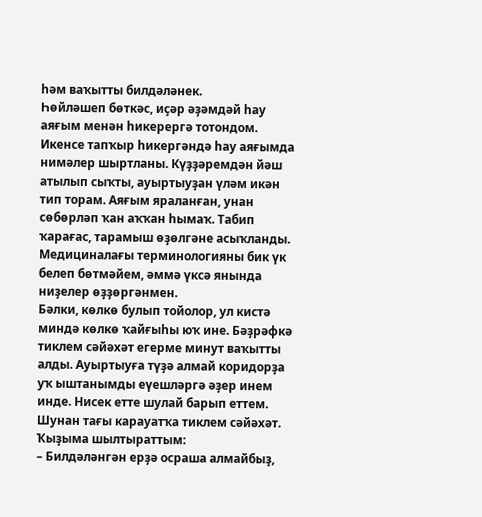һәм ваҡытты билдәләнек.
Һөйләшеп бөткәс, иҫәр әҙәмдәй һау аяғым менән һикерергә тотондом. Икенсе тапҡыр һикергәндә һау аяғымда нимәлер шыртланы. Күҙҙәремдән йәш атылып сыҡты, ауыртыуҙан үләм икән тип торам. Аяғым яраланған, унан сөбөрләп ҡан аҡҡан һымаҡ. Табип ҡарағас, тарамыш өҙөлгәне асыҡланды. Медициналағы терминологияны бик үк белеп бөтмәйем, әммә үксә янында ниҙелер өҙҙөргәнмен.
Бәлки, көлкө булып тойолор, ул кистә миндә көлкө ҡайғыһы юҡ ине. Бәҙрәфкә тиклем сәйәхәт егерме минут ваҡытты алды. Ауыртыуға түҙә алмай коридорҙа уҡ ыштанымды еүешләргә әҙер инем инде. Нисек етте шулай барып еттем. Шунан тағы карауатҡа тиклем сәйәхәт. Ҡыҙыма шылтыраттым:
– Билдәләнгән ерҙә осраша алмайбыҙ,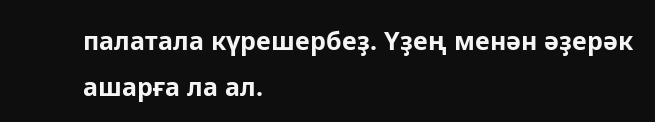палатала күрешербеҙ. Үҙең менән әҙерәк ашарға ла ал.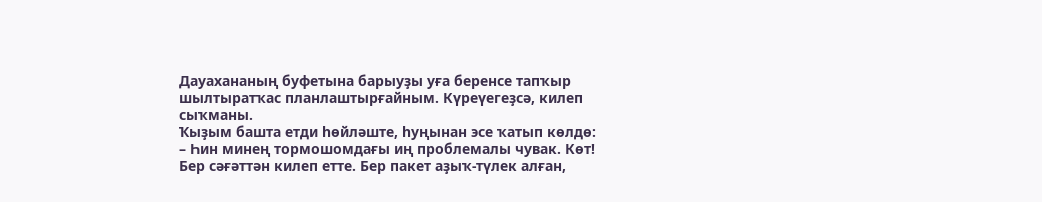Дауахананың буфетына барыуҙы уға беренсе тапҡыр шылтыратҡас планлаштырғайным. Күреүегеҙсә, килеп сыҡманы.
Ҡыҙым башта етди һөйләште, һуңынан эсе ҡатып көлдө:
– Һин минең тормошомдағы иң проблемалы чувак. Көт!
Бер сәғәттән килеп етте. Бер пакет аҙыҡ-түлек алған,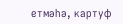етмәһә, картуф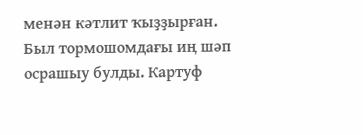менән кәтлит ҡыҙҙырған. Был тормошомдағы иң шәп осрашыу булды. Картуф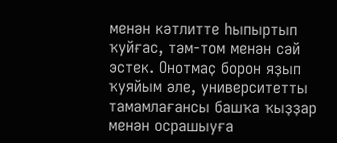менән кәтлитте һыпыртып ҡуйғас, тәм-том менән сәй эстек. Онотмаҫ борон яҙып ҡуяйым әле, университетты тамамлағансы башҡа ҡыҙҙар менән осрашыуға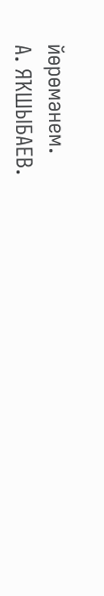йөрөмәнем.
А. ЯҠШЫБАЕВ.